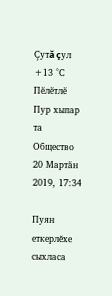Çутă çул
+13 °С
Пӗлӗтлӗ
Пур хыпар та
Общество
20 Мартӑн 2019, 17:34

Пуян еткерлĕхе сыхласа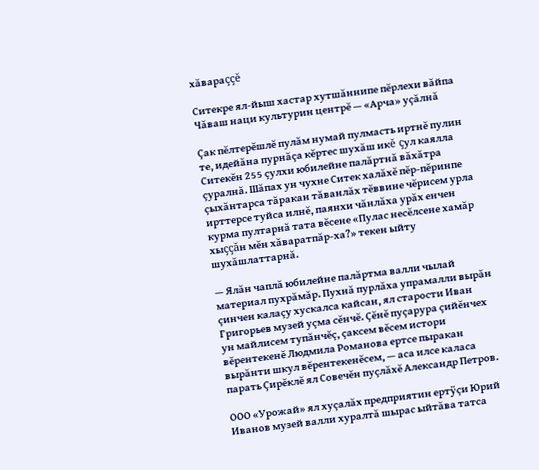хăвараççĕ

Ситекре ял-йыш хастар хутшăннипе пĕрлехи вăйпа Чăваш наци культурин центрĕ — «Арча» уçăлнă

Çак пĕлтерĕшлĕ пулăм нумай пулмасть иртнĕ пулин те, идейăна пурнăçа кĕртес шухăш икĕ çул каялла Ситекĕн 255 çулхи юбилейне палăртнă вăхăтра çуралнă. Шăпах ун чухне Ситек халăхĕ пĕр-пĕринпе çыхăнтарса тăракан тăванлăх тĕввине чĕрисем урла ирттерсе туйса илнĕ, паянхи чăнлăха урăх енчен курма пултарнă тата вĕсене «Пулас несĕлсене хамăр хыççăн мĕн хăваратпăр-ха?» текен ыйту шухăшлаттарнă.

— Ялăн чаплă юбилейне палăртма валли чылай материал пухрăмăр. Пухнă пурлăха упрамалли вырăн çинчен калаçу хускалса кайсан, ял старости Иван Григорьев музей уçма сĕнчĕ. Çĕнĕ пуçарура çийĕнчех ун майлисем тупăнчĕç, çаксем вĕсем истори вĕрентекенĕ Людмила Романова ертсе пыракан вырăнти шкул вĕрентекенĕсем, — аса илсе каласа парать Çирĕклĕ ял Совечĕн пуçлăхĕ Александр Петров.

ООО «Урожай» ял хуçалăх предприятин ертÿçи Юрий Иванов музей валли хуралтă шырас ыйтăва татса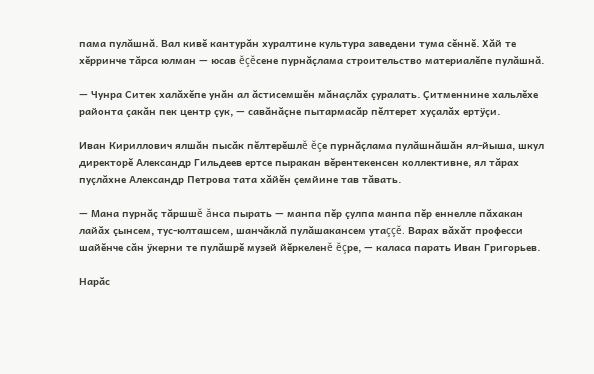пама пулăшнă. Вал кивĕ кантурăн хуралтине культура заведени тума сĕннĕ. Хăй те хĕрринче тăрса юлман — юсав ĕçĕсене пурнăçлама строительство материалĕпе пулăшнă.

— Чунра Ситек халăхĕпе унăн ал ăстисемшĕн мăнаçлăх çуралать. Çитменнине хальлĕхе районта çакăн пек центр çук, — савăнăçне пытармасăр пĕлтерет хуçалăх ертÿçи.

Иван Кириллович ялшăн пысăк пĕлтерĕшлĕ ĕçе пурнăçлама пулăшнăшăн ял-йыша, шкул директорĕ Александр Гильдеев ертсе пыракан вĕрентекенсен коллективне, ял тăрах пуçлăхне Александр Петрова тата хăйĕн çемйине тав тăвать.

— Мана пурнăç тăршшĕ ăнса пырать — манпа пĕр çулпа манпа пĕр еннелле пăхакан лайăх çынсем, тус-юлташсем, шанчăклă пулăшакансем утаççĕ. Варах вăхăт професси шайĕнче сăн ÿкерни те пулăшрĕ музей йĕркеленĕ ĕçре, — каласа парать Иван Григорьев.

Нарăс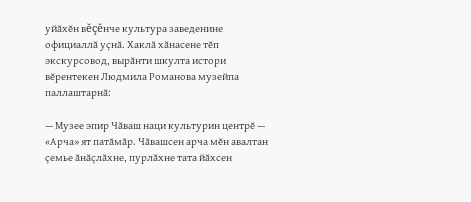уйăхĕн вĕçĕнче культура заведенине официаллă уçнă. Хаклă хăнасене тĕп экскурсовод, вырăнти шкулта истори вĕрентекен Людмила Романова музейпа паллаштарнă:

— Музее эпир Чăваш наци культурин центрĕ — «Арча» ят патăмăр. Чăвашсен арча мĕн авалтан çемье ăнăçлăхне, пурлăхне тата йăхсен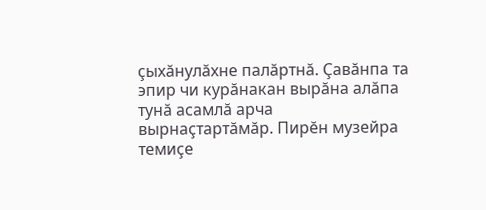çыхăнулăхне палăртнă. Çавăнпа та эпир чи курăнакан вырăна алăпа тунă асамлă арча вырнаçтартăмăр. Пирĕн музейра темиçе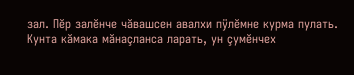зал. Пĕр залĕнче чăвашсен авалхи пÿлĕмне курма пулать. Кунта кăмака мăнаçланса ларать, ун çумĕнчех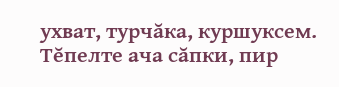ухват, турчăка, куршуксем. Тĕпелте ача сăпки, пир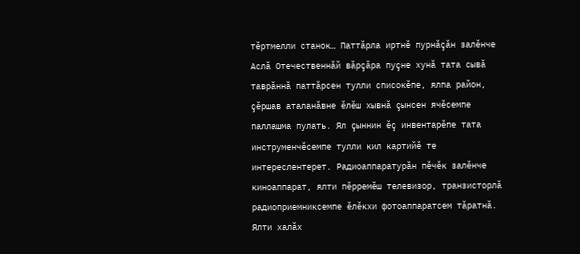тĕртмелли станок… Паттăрла иртнĕ пурнăçăн залĕнче Аслă Отечественнăй вăрçăра пуçне хунă тата сывă таврăннă паттăрсен тулли списокĕпе, ялпа район, çĕршав аталанăвне ĕлĕш хывнă çынсен ячĕсемпе паллашма пулать. Ял çыннин ĕç инвентарĕпе тата инструменчĕсемпе тулли кил картийĕ те интереслентерет. Радиоаппаратурăн пĕчĕк залĕнче киноаппарат, ялти пĕрремĕш телевизор, транзисторлă радиоприемниксемпе ĕлĕкхи фотоаппаратсем тăратнă. Ялти халăх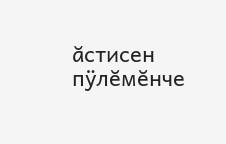ăстисен пÿлĕмĕнче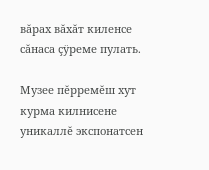вăрах вăхăт киленсе сăнаса çÿреме пулать.

Музее пĕрремĕш хут курма килнисене уникаллĕ экспонатсен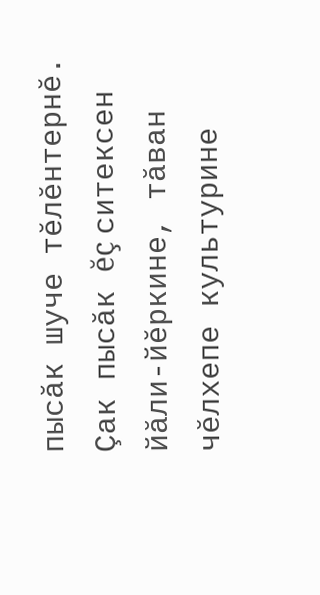пысăк шуче тĕлĕнтернĕ. Çак пысăк ĕç ситексен йăли-йĕркине, тăван чĕлхепе культурине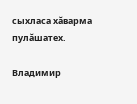сыхласа хăварма пулăшатех.

Владимир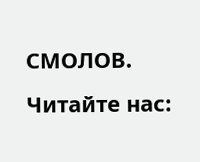СМОЛОВ.
Читайте нас: